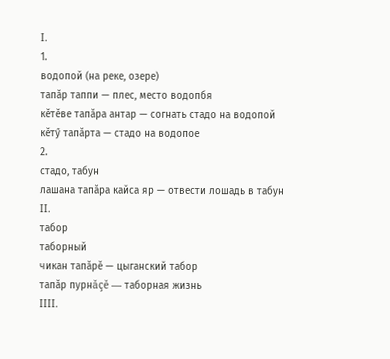I.
1.
водопой (на реке, озере)
тапăр таппи — плес, место водопбя
кĕтĕве тапăра антар — согнать стадо на водопой
кĕтӳ тапăрта — стадо на водопое
2.
стадо, табун
лашана тапăра кайса яр — отвести лошадь в табун
II.
табор
таборный
чикан тапăрĕ — цыганский табор
тапăр пурнăçĕ — таборная жизнь
IIII.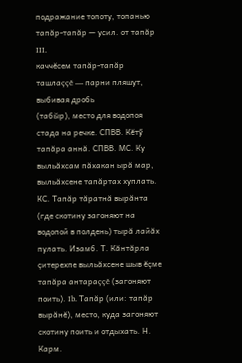подражание топоту, топанью
тапăр-тапăр — усил. от тапăр III.
каччĕсем тапăр-тапăр ташлаççĕ — парни пляшут, выбивая дробь
(табы̆р), место для водопоя стада на речке. СПВВ. Кĕтӳ тапăра аннă. СПВВ. МС. Ку выльăхсам пăхакан ырă мар, выльăхсене тапăртах хуплать. КС. Тапăр тăратнă вырăнта (где скотину загоняют на водопой в полдень) тырă лайăх пулать. Изамб. Т. Кăнтăрла çитерехпе выльăхсене шыв ĕçме тапăра антараççĕ (загоняют поить). Ib. Тапăр (или: тапăр вырăнĕ), место, куда загоняют скотину поить и отдыхать. Н. Карм.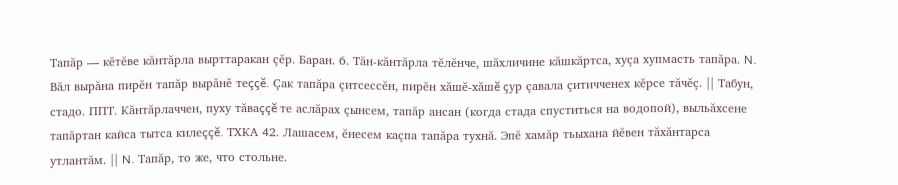Тапăр — кĕтĕве кăнтăрла вырттаракан çĕр. Баран. 6. Тăн-кăнтăрла тĕлĕнче, шăхличине кăшкăртса, хуçа хупмасть тапăра. N. Вăл вырăна пирĕн тапăр вырăнĕ теççĕ. Çак тапăра çитсессĕн, пирĕн хăшĕ-хăшĕ çур çавала çитичченех кĕрсе тăчĕç. || Табун, стадо. ППТ. Кăнтăрлаччен, пуху тăваççĕ те аслăрах çынсем, тапăр ансан (когда стада спуститься на водопой), выльăхсене тапăртан кайса тытса килеççĕ. ТХКА 42. Лашасем, ĕнесем каçпа тапăра тухнă. Эпĕ хамăр тьыхана йĕвен тăхăнтарса утлантăм. || N. Тапăр, то же, что стольне.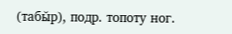(табы̆р), подр. топоту ног.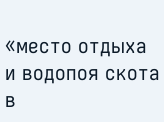«место отдыха и водопоя скота в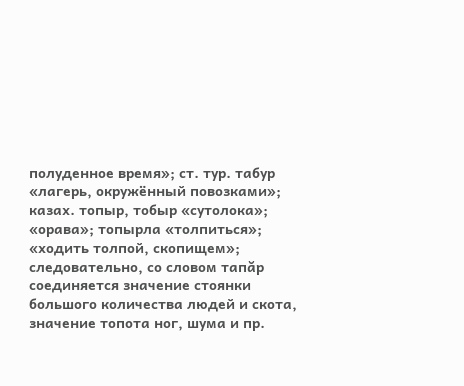полуденное время»; ст. тур. табур «лагерь, окружённый повозками»; казах. топыр, тобыр «сутолока»; «орава»; топырла «толпиться»; «ходить толпой, скопищем»; следовательно, со словом тапăр соединяется значение стоянки большого количества людей и скота, значение топота ног, шума и пр.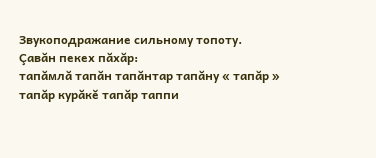Звукоподражание сильному топоту.
Çавăн пекех пăхăр:
тапăмлă тапăн тапăнтар тапăну « тапăр » тапăр курăкĕ тапăр таппи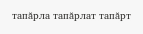тапăрла тапăрлат тапăрт